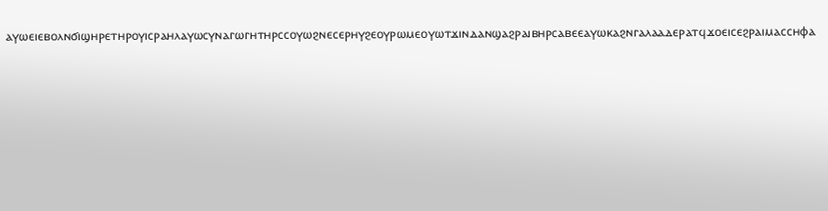ⲁⲩⲱⲉⲓⲉⲃⲟⲗⲛϭⲓϣⲏⲣⲉⲧⲏⲣⲟⲩⲓⲥⲣⲁⲏⲗⲁⲩⲱⲥⲩⲛⲁⲅⲱⲅⲏⲧⲏⲣⲥⲥⲟⲩⲱϩⲛⲉⲥⲉⲣⲏⲩϩⲉⲟⲩⲣⲱⲙⲉⲟⲩⲱⲧϫⲓⲛⲇⲁⲛϣⲁϩⲣⲁⲓⲃⲏⲣⲥⲁⲃⲉⲉⲁⲩⲱⲕⲁϩⲛⲅⲁⲗⲁⲁⲇⲉⲣⲁⲧϥϫⲟⲉⲓⲥⲉϩⲣⲁⲓⲙⲁⲥⲥⲏⲫⲁ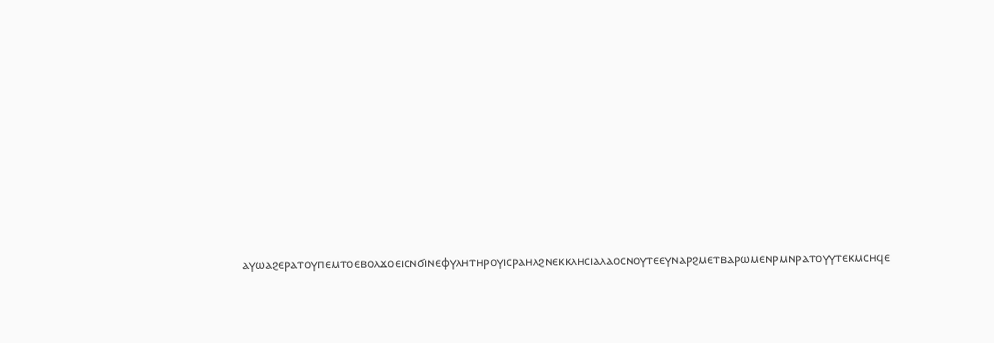ⲁⲩⲱⲁϩⲉⲣⲁⲧⲟⲩⲡⲉⲙⲧⲟⲉⲃⲟⲗϫⲟⲉⲓⲥⲛϭⲓⲛⲉⲫⲩⲗⲏⲧⲏⲣⲟⲩⲓⲥⲣⲁⲏⲗϩⲛⲉⲕⲕⲗⲏⲥⲓⲁⲗⲁⲟⲥⲛⲟⲩⲧⲉⲉⲩⲛⲁⲣϩⲙⲉⲧⲃⲁⲣⲱⲙⲉⲛⲣⲙⲛⲣⲁⲧⲟⲩⲩⲧⲉⲕⲙⲥⲏϥⲉ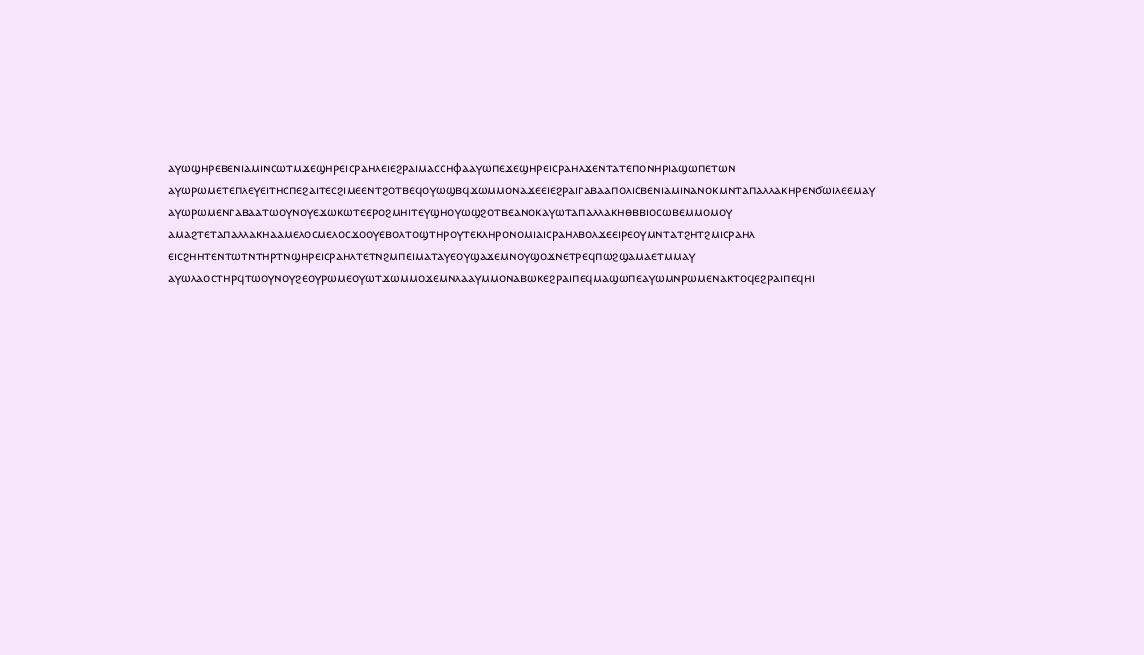ⲁⲩⲱϣⲏⲣⲉⲃⲉⲛⲓⲁⲙⲓⲛⲥⲱⲧⲙϫⲉϣⲏⲣⲉⲓⲥⲣⲁⲏⲗⲉⲓⲉϩⲣⲁⲓⲙⲁⲥⲥⲏⲫⲁⲁⲩⲱⲡⲉϫⲉϣⲏⲣⲉⲓⲥⲣⲁⲏⲗϫⲉⲛⲧⲁⲧⲉⲡⲟⲛⲏⲣⲓⲁϣⲱⲡⲉⲧⲱⲛ
ⲁⲩⲱⲣⲱⲙⲉⲧⲉⲡⲗⲉⲩⲉⲓⲧⲏⲥⲡⲉϩⲁⲓⲧⲉⲥϩⲓⲙⲉⲉⲛⲧϩⲟⲧⲃⲉϥⲟⲩⲱϣⲃϥϫⲱⲙⲙⲟⲛⲁϫⲉⲉⲓⲉϩⲣⲁⲓⲅⲁⲃⲁⲁⲡⲟⲗⲓⲥⲃⲉⲛⲓⲁⲙⲓⲛⲁⲛⲟⲕⲙⲛⲧⲁⲡⲁⲗⲗⲁⲕⲏⲣⲉⲛϭⲱⲓⲗⲉⲉⲙⲁⲩ
ⲁⲩⲱⲣⲱⲙⲉⲛⲅⲁⲃⲁⲁⲧⲱⲟⲩⲛⲟⲩⲉϫⲱⲕⲱⲧⲉⲉⲣⲟϩⲙⲏⲓⲧⲉⲩϣⲏⲟⲩⲱϣϩⲟⲧⲃⲉⲁⲛⲟⲕⲁⲩⲱⲧⲁⲡⲁⲗⲗⲁⲕⲏⲑⲃⲃⲓⲟⲥⲱⲃⲉⲙⲙⲟⲙⲟⲩ
ⲁⲙⲁϩⲧⲉⲧⲁⲡⲁⲗⲗⲁⲕⲏⲁⲁⲙⲉⲗⲟⲥⲙⲉⲗⲟⲥϫⲟⲟⲩⲉⲃⲟⲗⲧⲟϣⲧⲏⲣⲟⲩⲧⲉⲕⲗⲏⲣⲟⲛⲟⲙⲓⲁⲓⲥⲣⲁⲏⲗⲃⲟⲗϫⲉⲉⲓⲣⲉⲟⲩⲙⲛⲧⲁⲧϩⲏⲧϩⲙⲓⲥⲣⲁⲏⲗ
ⲉⲓⲥϩⲏⲏⲧⲉⲛⲧⲱⲧⲛⲧⲏⲣⲧⲛϣⲏⲣⲉⲓⲥⲣⲁⲏⲗⲧⲉⲧⲛϩⲙⲡⲉⲓⲙⲁⲧⲁⲩⲉⲟⲩϣⲁϫⲉⲙⲛⲟⲩϣⲟϫⲛⲉⲧⲣⲉϥⲡⲱϩϣⲁⲙⲁⲉⲧⲙⲙⲁⲩ
ⲁⲩⲱⲗⲁⲟⲥⲧⲏⲣϥⲧⲱⲟⲩⲛⲟⲩϩⲉⲟⲩⲣⲱⲙⲉⲟⲩⲱⲧϫⲱⲙⲙⲟϫⲉⲙⲛⲗⲁⲁⲩⲙⲙⲟⲛⲁⲃⲱⲕⲉϩⲣⲁⲓⲡⲉϥⲙⲁϣⲱⲡⲉⲁⲩⲱⲙⲛⲣⲱⲙⲉⲛⲁⲕⲧⲟϥⲉϩⲣⲁⲓⲡⲉϥⲏⲓ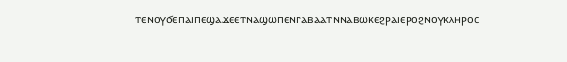ⲧⲉⲛⲟⲩϭⲉⲡⲁⲓⲡⲉϣⲁϫⲉⲉⲧⲛⲁϣⲱⲡⲉⲛⲅⲁⲃⲁⲁⲧⲛⲛⲁⲃⲱⲕⲉϩⲣⲁⲓⲉⲣⲟϩⲛⲟⲩⲕⲗⲏⲣⲟⲥ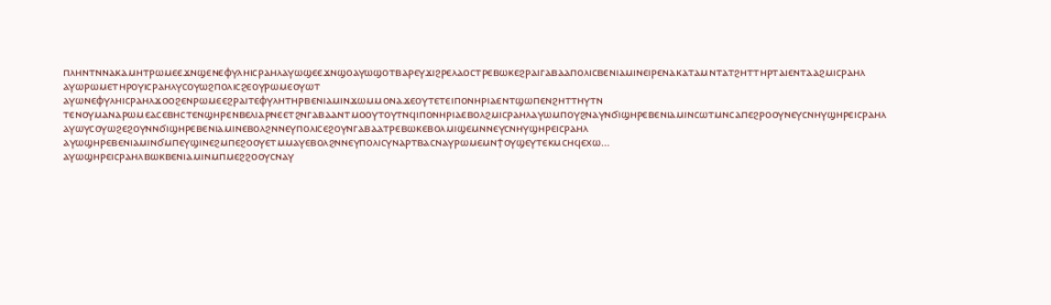ⲡⲗⲏⲛⲧⲛⲛⲁⲕⲁⲙⲏⲧⲣⲱⲙⲉⲉϫⲛϣⲉⲛⲉⲫⲩⲗⲏⲓⲥⲣⲁⲏⲗⲁⲩⲱϣⲉⲉϫⲛϣⲟⲁⲩⲱϣⲟⲧⲃⲁⲣⲉⲩϫⲓϩⲣⲉⲗⲁⲟⲥⲧⲣⲉⲃⲱⲕⲉϩⲣⲁⲓⲅⲁⲃⲁⲁⲡⲟⲗⲓⲥⲃⲉⲛⲓⲁⲙⲓⲛⲉⲓⲣⲉⲛⲁⲕⲁⲧⲁⲙⲛⲧⲁⲧϩⲏⲧⲧⲏⲣⲧⲁⲓⲉⲛⲧⲁⲁϩⲙⲓⲥⲣⲁⲏⲗ
ⲁⲩⲱⲣⲱⲙⲉⲧⲏⲣⲟⲩⲓⲥⲣⲁⲏⲗⲩⲥⲟⲩⲱϩⲡⲟⲗⲓⲥϩⲉⲟⲩⲣⲱⲙⲉⲟⲩⲱⲧ
ⲁⲩⲱⲛⲉⲫⲩⲗⲏⲓⲥⲣⲁⲏⲗϫⲟⲟϩⲉⲛⲣⲱⲙⲉⲉϩⲣⲁⲓⲧⲉⲫⲩⲗⲏⲧⲏⲣⲃⲉⲛⲓⲁⲙⲓⲛϫⲱⲙⲙⲟⲛⲁϫⲉⲟⲩⲧⲉⲧⲉⲓⲡⲟⲛⲏⲣⲓⲁⲉⲛⲧϣⲱⲡⲉⲛϩⲏⲧⲧⲏⲩⲧⲛ
ⲧⲉⲛⲟⲩⲙⲁⲛⲁⲣⲱⲙⲉⲁⲥⲉⲃⲏⲥⲧⲉⲛϣⲏⲣⲉⲛⲃⲉⲗⲓⲁⲣⲛⲉⲉⲧϩⲛⲅⲁⲃⲁⲁⲛⲧⲙⲟⲟⲩⲧⲟⲩⲧⲛϥⲓⲡⲟⲛⲏⲣⲓⲁⲉⲃⲟⲗϩⲙⲓⲥⲣⲁⲏⲗⲁⲩⲱⲙⲡⲟⲩϩⲛⲁⲩⲛϭⲓϣⲏⲣⲉⲃⲉⲛⲓⲁⲙⲓⲛⲥⲱⲧⲙⲛⲥⲁⲡⲉϩⲣⲟⲟⲩⲛⲉⲩⲥⲛⲏⲩϣⲏⲣⲉⲓⲥⲣⲁⲏⲗ
ⲁⲩⲱⲩⲥⲟⲩⲱϩⲉϩⲟⲩⲛⲛϭⲓϣⲏⲣⲉⲃⲉⲛⲓⲁⲙⲓⲛⲉⲃⲟⲗϩⲛⲛⲉⲩⲡⲟⲗⲓⲥⲉϩⲟⲩⲛⲅⲁⲃⲁⲁⲧⲣⲉⲃⲱⲕⲉⲃⲟⲗⲙⲓϣⲉⲙⲛⲛⲉⲩⲥⲛⲏⲩϣⲏⲣⲉⲓⲥⲣⲁⲏⲗ
ⲁⲩⲱϣⲏⲣⲉⲃⲉⲛⲓⲁⲙⲓⲛϭⲙⲡⲉⲩϣⲓⲛⲉϩⲙⲡⲉϩⲟⲟⲩⲉⲧⲙⲙⲁⲩⲉⲃⲟⲗϩⲛⲛⲉⲩⲡⲟⲗⲓⲥⲩⲛⲁⲣⲧⲃⲁⲥⲛⲁⲩⲣⲱⲙⲉⲙⲛϯⲟⲩϣⲉⲩⲧⲉⲕⲙⲥⲏϥⲉⲭⲱ…
ⲁⲩⲱϣⲏⲣⲉⲓⲥⲣⲁⲏⲗⲃⲱⲕⲃⲉⲛⲓⲁⲙⲓⲛⲙⲡⲙⲉϩϩⲟⲟⲩⲥⲛⲁⲩ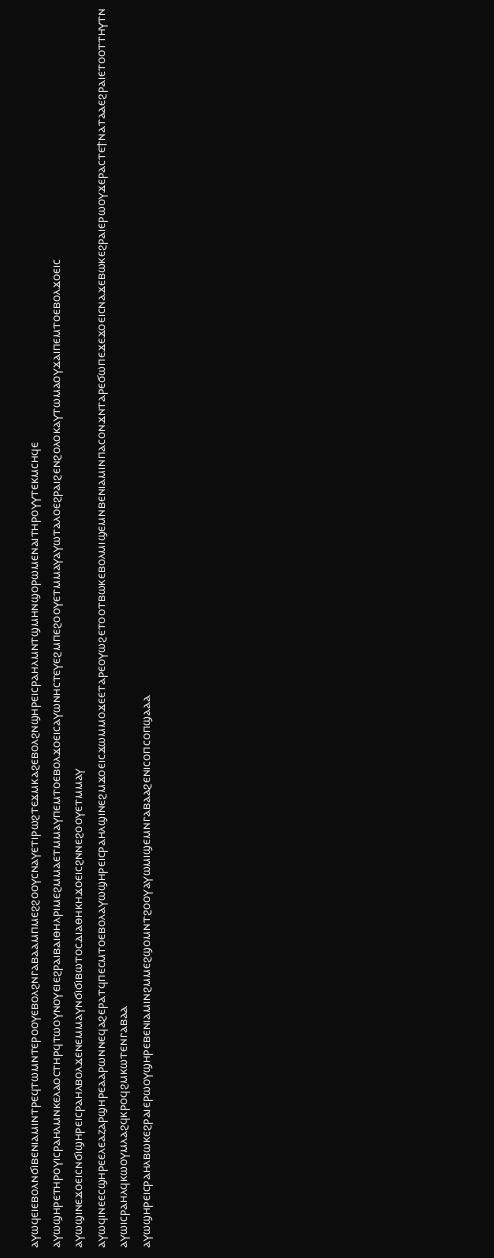ⲁⲩⲱϥⲉⲓⲉⲃⲟⲗⲛϭⲓⲃⲉⲛⲓⲁⲙⲓⲛⲧⲣⲉϥⲧⲱⲙⲛⲧⲉⲣⲟⲟⲩⲉⲃⲟⲗϩⲛⲅⲁⲃⲁⲁⲙⲡⲙⲉϩϩⲟⲟⲩⲥⲛⲁⲩⲉⲧⲓⲣⲱϩⲧⲉϫⲙⲕⲁϩⲉⲃⲟⲗϩⲛϣⲏⲣⲉⲓⲥⲣⲁⲏⲗⲙⲛⲧϣⲙⲏⲛϣⲟⲣⲱⲙⲉⲛⲁⲓⲧⲏⲣⲟⲩⲩⲧⲉⲕⲙⲥⲏϥⲉ
ⲁⲩⲱϣⲏⲣⲉⲧⲏⲣⲟⲩⲓⲥⲣⲁⲏⲗⲙⲛⲕⲉⲗⲁⲟⲥⲧⲏⲣϥⲧⲱⲟⲩⲛⲟⲩⲉⲓⲉϩⲣⲁⲓⲃⲁⲓⲑⲏⲗⲣⲓⲙⲉϩⲙⲙⲁⲉⲧⲙⲙⲁⲩⲡⲉⲙⲧⲟⲉⲃⲟⲗϫⲟⲉⲓⲥⲁⲩⲱⲛⲏⲥⲧⲉⲩⲉϩⲙⲡⲉϩⲟⲟⲩⲉⲧⲙⲙⲁⲩⲁⲩⲱⲧⲁⲗⲟⲉϩⲣⲁⲓϩⲉⲛϩⲟⲗⲟⲕⲁⲩⲧⲱⲙⲁⲟⲩϫⲁⲓⲡⲉⲙⲧⲟⲉⲃⲟⲗϫⲟⲉⲓⲥ
ⲁⲩⲱϣⲓⲛⲉϫⲟⲉⲓⲥⲛϭⲓϣⲏⲣⲉⲓⲥⲣⲁⲏⲗⲃⲟⲗϫⲉⲛⲉⲙⲙⲁⲩⲛϭⲓϭⲓⲃⲱⲧⲟⲥⲇⲓⲁⲑⲏⲕⲏϫⲟⲉⲓⲥϩⲛⲛⲉϩⲟⲟⲩⲉⲧⲙⲙⲁⲩ
ⲁⲩⲱϥⲓⲛⲉⲉⲥϣⲏⲣⲉⲉⲗⲉⲁⲍⲁⲣϣⲏⲣⲉⲁⲁⲣⲱⲛⲛⲉϥⲁϩⲉⲣⲁⲧϥⲡⲉⲥⲙⲧⲟⲉⲃⲟⲗⲁⲩⲱϣⲏⲣⲉⲓⲥⲣⲁⲏⲗϣⲓⲛⲉϩⲙϫⲟⲉⲓⲥϫⲱⲙⲙⲟϫⲉⲉⲧⲁⲣⲉⲟⲩⲱϩⲉⲧⲟⲟⲧⲃⲱⲕⲉⲃⲟⲗⲙⲓϣⲉⲙⲛⲃⲉⲛⲓⲁⲙⲓⲛⲡⲁⲥⲟⲛϫⲛⲧⲁⲣⲉϭⲱⲡⲉϫⲉϫⲟⲉⲓⲥⲛⲁϫⲉⲃⲱⲕⲉϩⲣⲁⲓⲉⲣⲱⲟⲩϫⲉⲣⲁⲥⲧⲉϯⲛⲁⲧⲁⲁⲉϩⲣⲁⲓⲉⲧⲟⲟⲧⲧⲏⲩⲧⲛ
ⲁⲩⲱⲓⲥⲣⲁⲏⲗϥⲕⲱⲟⲩⲙⲗⲁϩϥⲕⲣⲟϥϩⲙⲕⲱⲧⲉⲛⲅⲁⲃⲁⲁ
ⲁⲩⲱϣⲏⲣⲉⲓⲥⲣⲁⲏⲗⲃⲱⲕⲉϩⲣⲁⲓⲉⲣⲱⲟⲩϣⲏⲣⲉⲃⲉⲛⲓⲁⲙⲓⲛϩⲙⲙⲉϩϣⲟⲙⲛⲧϩⲟⲟⲩⲁⲩⲱⲙⲓϣⲉⲙⲛⲅⲁⲃⲁⲁϩⲉⲛⲓⲥⲟⲡⲥⲟⲡϣⲁⲁⲁ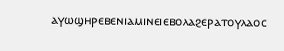ⲁⲩⲱϣⲏⲣⲉⲃⲉⲛⲓⲁⲙⲓⲛⲉⲓⲉⲃⲟⲗⲁϩⲉⲣⲁⲧⲟⲩⲗⲁⲟⲥ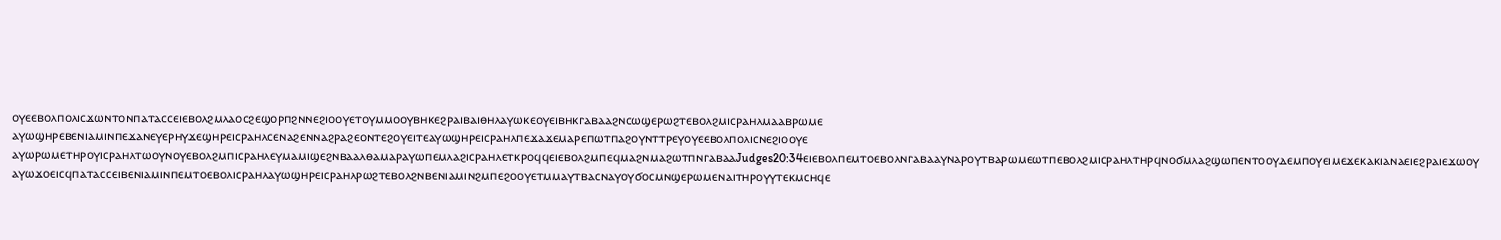ⲟⲩⲉⲉⲃⲟⲗⲡⲟⲗⲓⲥϫⲱⲛⲧⲟⲛⲡⲁⲧⲁⲥⲥⲉⲓⲉⲃⲟⲗϩⲙⲗⲁⲟⲥϩⲉϣⲟⲣⲡϩⲛⲛⲉϩⲓⲟⲟⲩⲉⲧⲟⲩⲙⲙⲟⲟⲩⲃⲏⲕⲉϩⲣⲁⲓⲃⲁⲓⲑⲏⲗⲁⲩⲱⲕⲉⲟⲩⲉⲓⲃⲏⲕⲅⲁⲃⲁⲁϩⲛⲥⲱϣⲉⲣⲱϩⲧⲉⲃⲟⲗϩⲙⲓⲥⲣⲁⲏⲗⲙⲁⲁⲃⲣⲱⲙⲉ
ⲁⲩⲱϣⲏⲣⲉⲃⲉⲛⲓⲁⲙⲓⲛⲡⲉϫⲁⲛⲉⲩⲉⲣⲏⲩϫⲉϣⲏⲣⲉⲓⲥⲣⲁⲏⲗⲥⲉⲛⲁϩⲉⲛⲛⲁϩⲣⲁϩⲉⲟⲛⲧⲉϩⲟⲩⲉⲓⲧⲉⲁⲩⲱϣⲏⲣⲉⲓⲥⲣⲁⲏⲗⲡⲉϫⲁϫⲉⲙⲁⲣⲉⲡⲱⲧⲡⲁϩⲟⲩⲛⲧⲧⲣⲉⲩⲟⲩⲉⲉⲃⲟⲗⲡⲟⲗⲓⲥⲛⲉϩⲓⲟⲟⲩⲉ
ⲁⲩⲱⲣⲱⲙⲉⲧⲏⲣⲟⲩⲓⲥⲣⲁⲏⲗⲧⲱⲟⲩⲛⲟⲩⲉⲃⲟⲗϩⲙⲡⲓⲥⲣⲁⲏⲗⲉⲩⲙⲁⲙⲓϣⲉϩⲛⲃⲁⲁⲗⲑⲁⲙⲁⲣⲁⲩⲱⲡⲉⲙⲗⲁϩⲓⲥⲣⲁⲏⲗⲉⲧⲕⲣⲟϥϥⲉⲓⲉⲃⲟⲗϩⲙⲡⲉϥⲙⲁϩⲛⲙⲁϩⲱⲧⲡⲛⲅⲁⲃⲁⲁJudges20:34ⲉⲓⲉⲃⲟⲗⲡⲉⲙⲧⲟⲉⲃⲟⲗⲛⲅⲁⲃⲁⲁⲩⲛⲁⲣⲟⲩⲧⲃⲁⲣⲱⲙⲉⲱⲧⲡⲉⲃⲟⲗϩⲙⲓⲥⲣⲁⲏⲗⲧⲏⲣϥⲛⲟϭⲙⲗⲁϩϣⲱⲡⲉⲛⲧⲟⲟⲩⲇⲉⲙⲡⲟⲩⲉⲓⲙⲉϫⲉⲕⲁⲕⲓⲁⲛⲁⲉⲓⲉϩⲣⲁⲓⲉϫⲱⲟⲩ
ⲁⲩⲱϫⲟⲉⲓⲥϥⲡⲁⲧⲁⲥⲥⲉⲓⲃⲉⲛⲓⲁⲙⲓⲛⲡⲉⲙⲧⲟⲉⲃⲟⲗⲓⲥⲣⲁⲏⲗⲁⲩⲱϣⲏⲣⲉⲓⲥⲣⲁⲏⲗⲣⲱϩⲧⲉⲃⲟⲗϩⲛⲃⲉⲛⲓⲁⲙⲓⲛϩⲙⲡⲉϩⲟⲟⲩⲉⲧⲙⲙⲁⲩⲧⲃⲁⲥⲛⲁⲩⲟⲩϭⲟⲥⲙⲛϣⲉⲣⲱⲙⲉⲛⲁⲓⲧⲏⲣⲟⲩⲩⲧⲉⲕⲙⲥⲏϥⲉ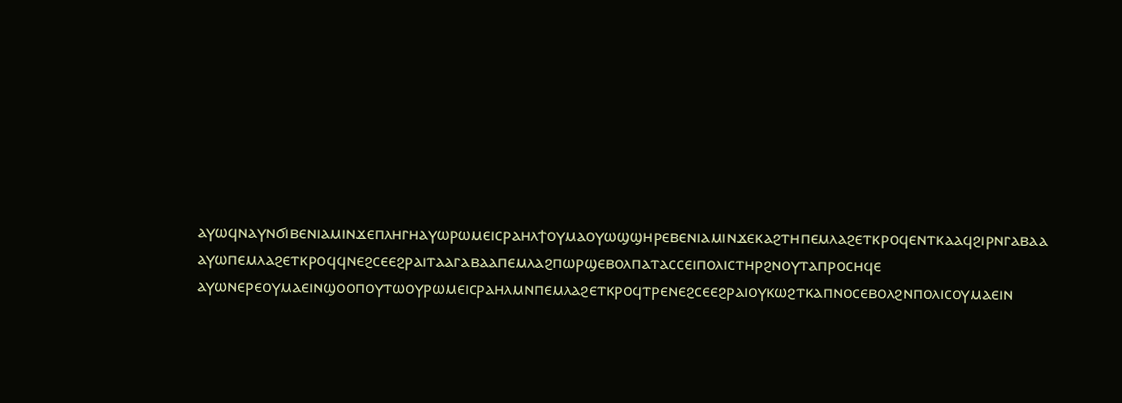ⲁⲩⲱϥⲛⲁⲩⲛϭⲓⲃⲉⲛⲓⲁⲙⲓⲛϫⲉⲡⲗⲏⲅⲏⲁⲩⲱⲣⲱⲙⲉⲓⲥⲣⲁⲏⲗϯⲟⲩⲙⲁⲟⲩⲱϣϣⲏⲣⲉⲃⲉⲛⲓⲁⲙⲓⲛϫⲉⲕⲁϩⲧⲏⲡⲉⲙⲗⲁϩⲉⲧⲕⲣⲟϥⲉⲛⲧⲕⲁⲁϥϩⲓⲣⲛⲅⲁⲃⲁⲁ
ⲁⲩⲱⲡⲉⲙⲗⲁϩⲉⲧⲕⲣⲟϥϥⲛⲉϩⲥⲉⲉϩⲣⲁⲓⲧⲁⲁⲅⲁⲃⲁⲁⲡⲉⲙⲗⲁϩⲡⲱⲣϣⲉⲃⲟⲗⲡⲁⲧⲁⲥⲥⲉⲓⲡⲟⲗⲓⲥⲧⲏⲣϩⲛⲟⲩⲧⲁⲡⲣⲟⲥⲏϥⲉ
ⲁⲩⲱⲛⲉⲣⲉⲟⲩⲙⲁⲉⲓⲛϣⲟⲟⲡⲟⲩⲧⲱⲟⲩⲣⲱⲙⲉⲓⲥⲣⲁⲏⲗⲙⲛⲡⲉⲙⲗⲁϩⲉⲧⲕⲣⲟϥⲧⲣⲉⲛⲉϩⲥⲉⲉϩⲣⲁⲓⲟⲩⲕⲱϩⲧⲕⲁⲡⲛⲟⲥⲉⲃⲟⲗϩⲛⲡⲟⲗⲓⲥⲟⲩⲙⲁⲉⲓⲛ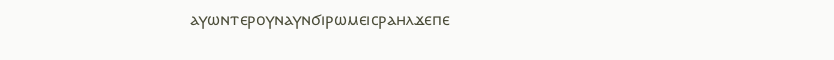ⲁⲩⲱⲛⲧⲉⲣⲟⲩⲛⲁⲩⲛϭⲓⲣⲱⲙⲉⲓⲥⲣⲁⲏⲗϫⲉⲡⲉ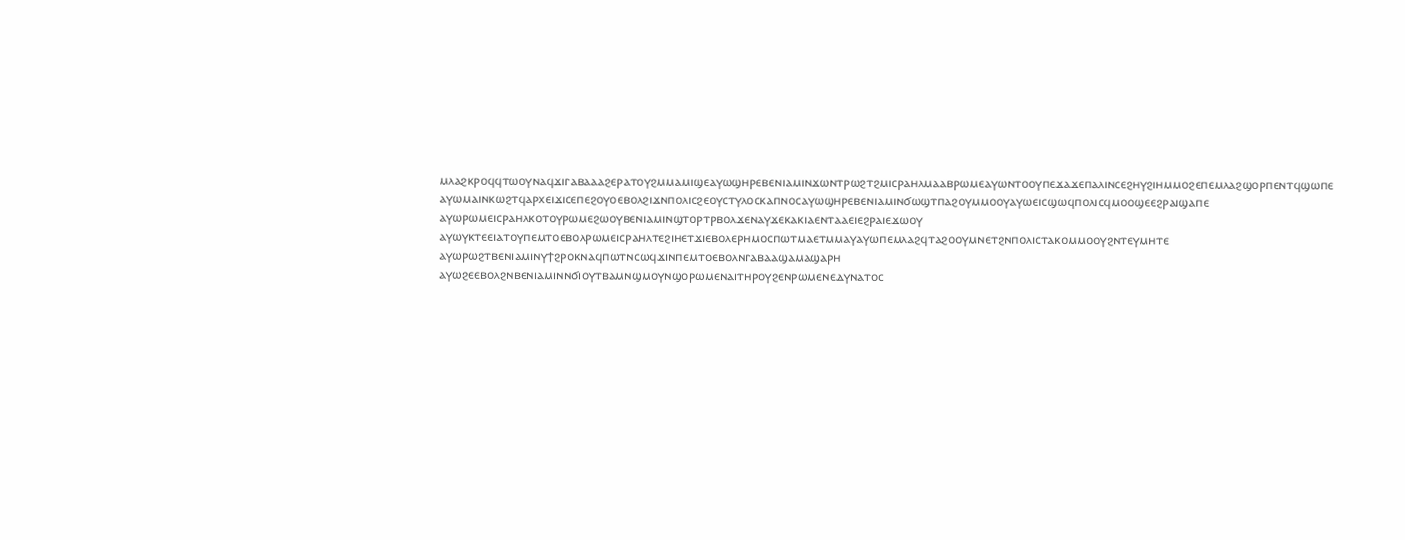ⲙⲗⲁϩⲕⲣⲟϥϥⲧⲱⲟⲩⲛⲁϥϫⲓⲅⲁⲃⲁⲁⲁϩⲉⲣⲁⲧⲟⲩϩⲙⲙⲁⲙⲓϣⲉⲁⲩⲱϣⲏⲣⲉⲃⲉⲛⲓⲁⲙⲓⲛϫⲱⲛⲧⲣⲱϩⲧϩⲙⲓⲥⲣⲁⲏⲗⲙⲁⲁⲃⲣⲱⲙⲉⲁⲩⲱⲛⲧⲟⲟⲩⲡⲉϫⲁϫⲉⲡⲁⲗⲓⲛⲥⲉϩⲏⲩϩⲓⲏⲙⲙⲟϩⲉⲡⲉⲙⲗⲁϩϣⲟⲣⲡⲉⲛⲧϥϣⲱⲡⲉ
ⲁⲩⲱⲙⲁⲓⲛⲕⲱϩⲧϥⲁⲣⲭⲉⲓϫⲓⲥⲉⲡⲉϩⲟⲩⲟⲉⲃⲟⲗϩⲓϫⲛⲡⲟⲗⲓⲥϩⲉⲟⲩⲥⲧⲩⲗⲟⲥⲕⲁⲡⲛⲟⲥⲁⲩⲱϣⲏⲣⲉⲃⲉⲛⲓⲁⲙⲓⲛϭⲱϣⲧⲡⲁϩⲟⲩⲙⲙⲟⲟⲩⲁⲩⲱⲉⲓⲥϣⲱϥⲡⲟⲗⲓⲥϥⲙⲟⲟϣⲉⲉϩⲣⲁⲓϣⲁⲡⲉ
ⲁⲩⲱⲣⲱⲙⲉⲓⲥⲣⲁⲏⲗⲕⲟⲧⲟⲩⲣⲱⲙⲉϩⲱⲟⲩⲃⲉⲛⲓⲁⲙⲓⲛϣⲧⲟⲣⲧⲣⲃⲟⲗϫⲉⲛⲁⲩϫⲉⲕⲁⲕⲓⲁⲉⲛⲧⲁⲁⲉⲓⲉϩⲣⲁⲓⲉϫⲱⲟⲩ
ⲁⲩⲱⲩⲕⲧⲉⲉⲓⲁⲧⲟⲩⲡⲉⲙⲧⲟⲉⲃⲟⲗⲣⲱⲙⲉⲓⲥⲣⲁⲏⲗⲧⲉϩⲓⲏⲉⲧϫⲓⲉⲃⲟⲗⲉⲣⲏⲙⲟⲥⲡⲱⲧⲙⲁⲉⲧⲙⲙⲁⲩⲁⲩⲱⲡⲉⲙⲗⲁϩϥⲧⲁϩⲟⲟⲩⲙⲛⲉⲧϩⲛⲡⲟⲗⲓⲥⲧⲁⲕⲟⲙⲙⲟⲟⲩϩⲛⲧⲉⲩⲙⲏⲧⲉ
ⲁⲩⲱⲣⲱϩⲧⲃⲉⲛⲓⲁⲙⲓⲛⲩϯϩⲣⲟⲕⲛⲁϥⲡⲱⲧⲛⲥⲱϥϫⲓⲛⲡⲉⲙⲧⲟⲉⲃⲟⲗⲛⲅⲁⲃⲁⲁϣⲁⲙⲁϣⲁⲣⲏ
ⲁⲩⲱϩⲉⲉⲃⲟⲗϩⲛⲃⲉⲛⲓⲁⲙⲓⲛⲛϭⲓⲟⲩⲧⲃⲁⲙⲛϣⲙⲟⲩⲛϣⲟⲣⲱⲙⲉⲛⲁⲓⲧⲏⲣⲟⲩϩⲉⲛⲣⲱⲙⲉⲛⲉⲇⲩⲛⲁⲧⲟⲥ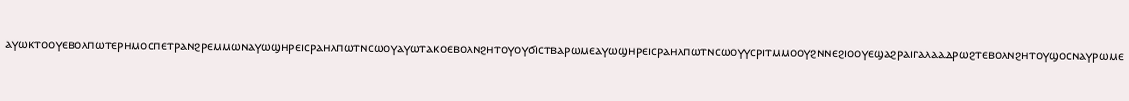ⲁⲩⲱⲕⲧⲟⲟⲩⲉⲃⲟⲗⲡⲱⲧⲉⲣⲏⲙⲟⲥⲡⲉⲧⲣⲁⲛϩⲣⲉⲙⲙⲱⲛⲁⲩⲱϣⲏⲣⲉⲓⲥⲣⲁⲏⲗⲡⲱⲧⲛⲥⲱⲟⲩⲁⲩⲱⲧⲁⲕⲟⲉⲃⲟⲗⲛϩⲏⲧⲟⲩⲟⲩϭⲓⲥⲧⲃⲁⲣⲱⲙⲉⲁⲩⲱϣⲏⲣⲉⲓⲥⲣⲁⲏⲗⲡⲱⲧⲛⲥⲱⲟⲩⲩⲥⲣⲓⲧⲙⲙⲟⲟⲩϩⲛⲛⲉϩⲓⲟⲟⲩⲉϣⲁϩⲣⲁⲓⲅⲁⲗⲁⲁⲇⲣⲱϩⲧⲉⲃⲟⲗⲛϩⲏⲧⲟⲩϣⲟⲥⲛⲁⲩⲣⲱⲙⲉ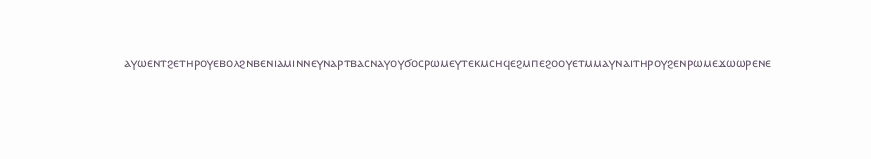ⲁⲩⲱⲉⲛⲧϩⲉⲧⲏⲣⲟⲩⲉⲃⲟⲗϩⲛⲃⲉⲛⲓⲁⲙⲓⲛⲛⲉⲩⲛⲁⲣⲧⲃⲁⲥⲛⲁⲩⲟⲩϭⲟⲥⲣⲱⲙⲉⲩⲧⲉⲕⲙⲥⲏϥⲉϩⲙⲡⲉϩⲟⲟⲩⲉⲧⲙⲙⲁⲩⲛⲁⲓⲧⲏⲣⲟⲩϩⲉⲛⲣⲱⲙⲉϫⲱⲱⲣⲉⲛⲉ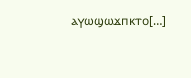ⲁⲩⲱϣⲱϫⲡⲕⲧⲟ[…]